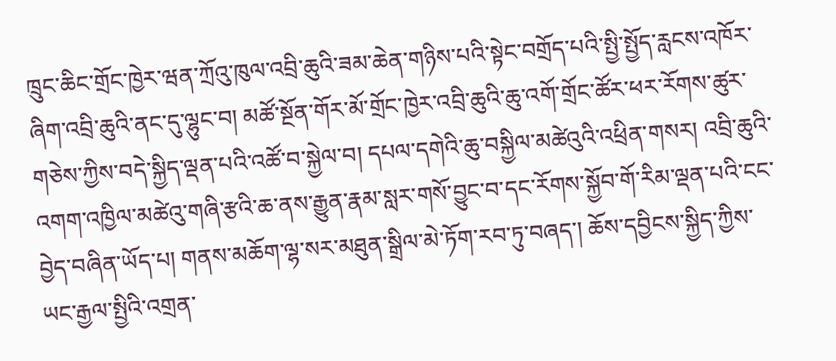ཁྲུང་ཆིང་གྲོང་ཁྱེར་ཝན་ཀྲོའུ་ཁུལ་འབྲི་ཆུའི་ཟམ་ཆེན་གཉིས་པའི་སྟེང་བགྲོད་པའི་སྤྱི་སྤྱོད་རླངས་འཁོར་ཞིག་འབྲི་ཆུའི་ནང་དུ་ལྷུང་བ། མཚོ་སྔོན་གོར་མོ་གྲོང་ཁྱེར་འབྲི་ཆུའི་ཆུ་འགོ་གྲོང་ཚོར་ཕར་རོགས་ཚུར་གཅེས་ཀྱིས་བདེ་སྐྱིད་ལྡན་པའི་འཚོ་བ་སྐྱེལ་བ། དཔལ་དགེའི་ཆུ་བསྐྱིལ་མཚེའུའི་འཕྲིན་གསར། འབྲི་ཆུའི་འགག་འཁྱིལ་མཚེའུ་གཞི་རྩའི་ཆ་ནས་རྒྱུན་རྣམ་སླར་གསོ་བྱུང་བ་དང་རོགས་སྐྱོབ་གོ་རིམ་ལྡན་པའི་ངང་བྱེད་བཞིན་ཡོད་པ། གནས་མཆོག་ལྷ་སར་མཐུན་སྒྲིལ་མེ་ཏོག་རབ་ཏུ་བཞད་། ཆོས་དབྱིངས་སྐྱིད་ཀྱིས་ཡང་རྒྱལ་སྤྱིའི་འགྲན་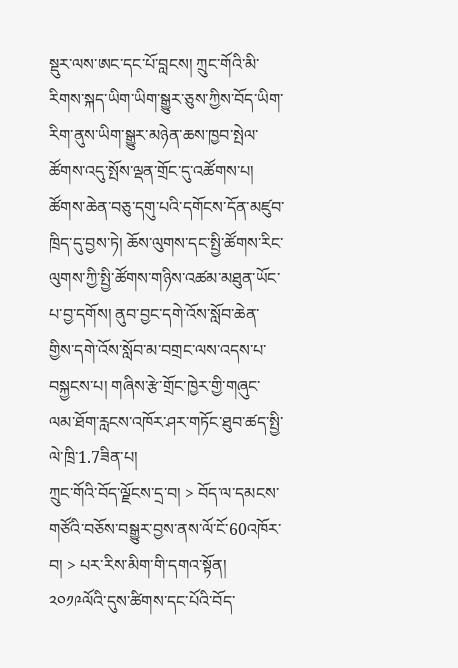སྡུར་ལས་ཨང་དང་པོ་བླངས། ཀྲུང་གོའི་མི་རིགས་སྐད་ཡིག་ཡིག་སྒྱུར་ཅུས་ཀྱིས་བོད་ཡིག་རིག་ནུས་ཡིག་སྒྱུར་མཉེན་ཆས་ཁྱབ་སྤེལ་ཚོགས་འདུ་སྤོས་ལྡན་གྲོང་དུ་འཚོགས་པ། ཚོགས་ཆེན་བཅུ་དགུ་པའི་དགོངས་དོན་མཛུབ་ཁྲིད་དུ་བྱས་ཏེ། ཆོས་ལུགས་དང་སྤྱི་ཚོགས་རིང་ལུགས་ཀྱི་སྤྱི་ཚོགས་གཉིས་འཚམ་མཐུན་ཡོང་པ་བྱ་དགོས། ནུབ་བྱང་དགེ་འོས་སློབ་ཆེན་གྱིས་དགེ་འོས་སློབ་མ་བགྲང་ལས་འདས་པ་བསྐྱངས་པ། གཞིས་རྩེ་གྲོང་ཁྱེར་གྱི་གཞུང་ལམ་ཐོག་རླངས་འཁོར་ཤར་གཏོང་ཐུབ་ཚད་སྤྱི་ལེ་ཁྲི་1.7ཟིན་པ།
ཀྲུང་གོའི་བོད་ལྗོངས་དྲ་བ། > བོད་ལ་དམངས་གཙོའི་བཅོས་བསྒྱུར་བྱས་ནས་ལོ་ངོ་60འཁོར་བ། > པར་རིས་མིག་གི་དགའ་སྟོན།
༢༠༡༩ལོའི་དུས་ཚིགས་དང་པོའི་བོད་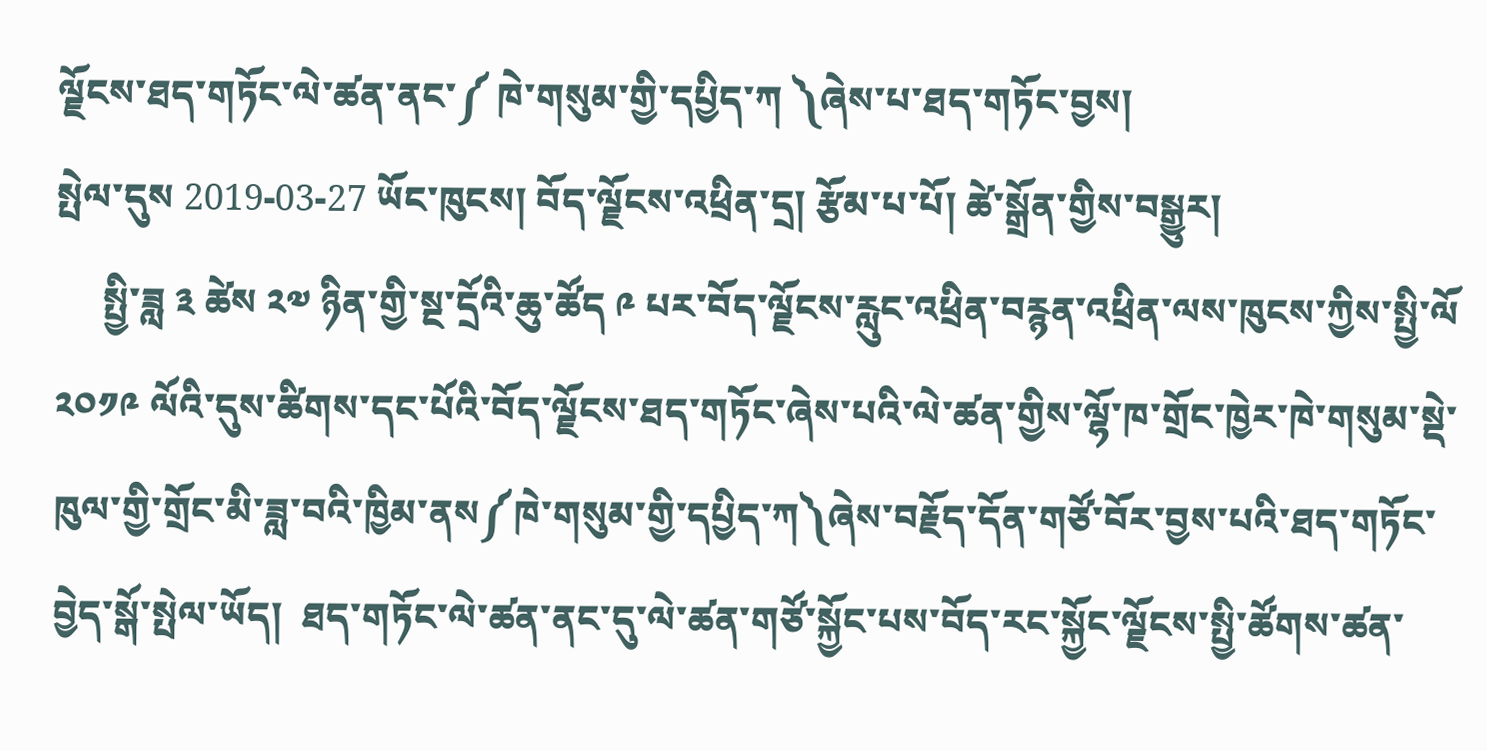ལྗོངས་ཐད་གཏོང་ལེ་ཚན་ནང་༼ ཁེ་གསུམ་གྱི་དཔྱིད་ཀ ༽ཞེས་པ་ཐད་གཏོང་བྱས།
སྤེལ་དུས 2019-03-27 ཡོང་ཁུངས། བོད་ལྗོངས་འཕྲིན་དྲ། རྩོམ་པ་པོ། ཚེ་སྒྲོན་གྱིས་བསྒྱུར།
     སྤྱི་ཟླ ༣ ཚེས ༢༧ ཉིན་གྱི་སྔ་དྲོའི་ཆུ་ཚོད ༩ པར་བོད་ལྗོངས་རླུང་འཕྲིན་བརྙན་འཕྲིན་ལས་ཁུངས་ཀྱིས་སྤྱི་ལོ ༢༠༡༩ ལོའི་དུས་ཚིགས་དང་པོའི་བོད་ལྗོངས་ཐད་གཏོང་ཞེས་པའི་ལེ་ཚན་གྱིས་ལྷོ་ཁ་གྲོང་ཁྱེར་ཁེ་གསུམ་སྡེ་ཁུལ་གྱི་གྲོང་མི་ཟླ་བའི་ཁྱིམ་ནས༼ཁེ་གསུམ་གྱི་དཔྱིད་ཀ༽ཞེས་བརྗོད་དོན་གཙོ་བོར་བྱས་པའི་ཐད་གཏོང་བྱེད་སྒོ་སྤེལ་ཡོད།  ཐད་གཏོང་ལེ་ཚན་ནང་དུ་ལེ་ཚན་གཙོ་སྐྱོང་པས་བོད་རང་སྐྱོང་ལྗོངས་སྤྱི་ཚོགས་ཚན་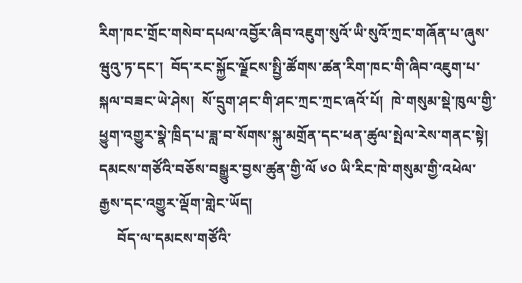རིག་ཁང་གྲོང་གསེབ་དཔལ་འབྱོར་ཞིབ་འཇུག་སུའོ་ཡི་སུའོ་ཀྲང་གཞོན་པ་ཞུས་ཝུའུ་ཏ་དང་།  བོད་རང་སྐྱོང་ལྗོངས་སྤྱི་ཚོགས་ཚན་རིག་ཁང་གི་ཞིབ་འཇུག་པ་སྐལ་བཟང་ཡེ་ཤེས།  སོ་དྲུག་ཤང་གི་ཤང་ཀྲང་ཀྲང་ཞའོ་པོ།  ཁེ་གསུམ་སྡེ་ཁུལ་གྱི་ཕྱུག་འགྱུར་སྣེ་ཁྲིད་པ་ཟླ་བ་སོགས་སྐུ་མགྲོན་དང་ཕན་ཚུལ་སྤེལ་རེས་གནང་སྟེ།  དམངས་གཙོའི་བཅོས་བསྒྱུར་བྱས་ཚུན་གྱི་ལོ ༦༠ ཡི་རིང་ཁེ་གསུམ་གྱི་འཕེལ་རྒྱས་དང་འགྱུར་ལྡོག་གླེང་ཡོད།
     བོད་ལ་དམངས་གཙོའི་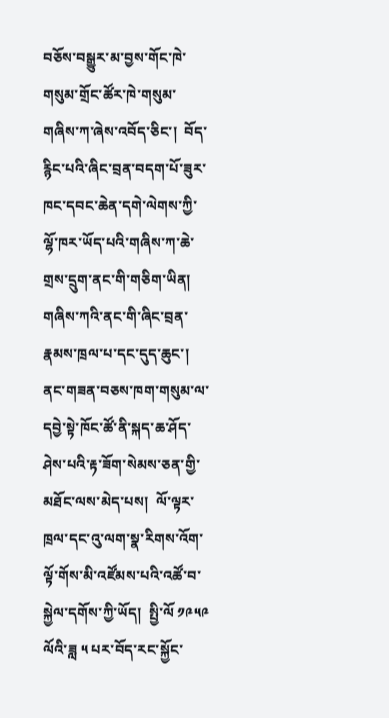བཅོས་བསྒྱུར་མ་བྱས་གོང་ཁེ་གསུམ་གྲོང་ཚོར་ཁེ་གསུམ་གཞིས་ཀ་ཞེས་འབོད་ཅིང་།  བོད་རྙིང་པའི་ཞིང་བྲན་བདག་པོ་ཟུར་ཁང་དབང་ཆེན་དགེ་ལེགས་ཀྱི་ལྷོ་ཁར་ཡོད་པའི་གཞིས་ཀ་ཆེ་གྲས་དྲུག་ནང་གི་གཅིག་ཡིན།  གཞིས་ཀའི་ནང་གི་ཞིང་བྲན་རྣམས་ཁྲལ་པ་དང་དུད་ཆུང་།  ནང་གཟན་བཅས་ཁག་གསུམ་ལ་དབྱེ་སྟེ་ཁོང་ཚོ་ནི་སྐད་ཆ་ཤོད་ཤེས་པའི་རྟ་ཟོག་སེམས་ཅན་གྱི་མཐོང་ལས་མེད་པས།  ལོ་ལྟར་ཁྲལ་དང་འུ་ལག་སྣ་རིགས་འོག་ལྟོ་གོས་མི་འཛོམས་པའི་འཚོ་བ་སྐྱེལ་དགོས་ཀྱི་ཡོད།  སྤྱི་ལོ ༡༩༥༩ ལོའི་ཟླ ༥ པར་བོད་རང་སྐྱོང་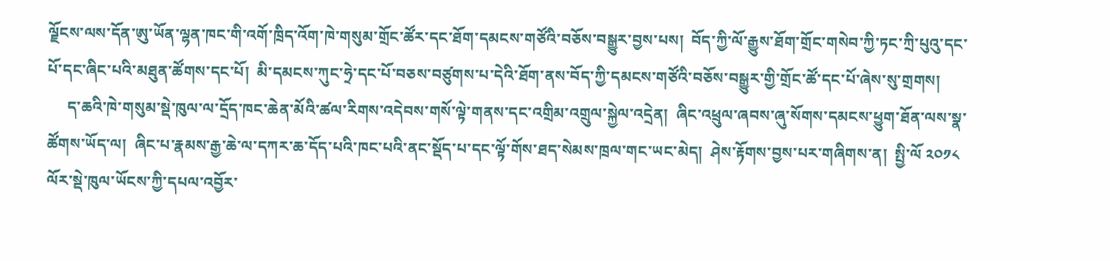ལྗོངས་ལས་དོན་ཨུ་ཡོན་ལྷན་ཁང་གི་འགོ་ཁྲིད་འོག་ཁེ་གསུམ་གྲོང་ཚོར་དང་ཐོག་དམངས་གཙོའི་བཅོས་བསྒྱུར་བྱས་པས།  བོད་ཀྱི་ལོ་རྒྱུས་ཐོག་གྲོང་གསེབ་ཀྱི་ཏང་ཀྲི་པུའུ་དང་པོ་དང་ཞིང་པའི་མཐུན་ཚོགས་དང་པོ།  མི་དམངས་ཀུང་ཧྲེ་དང་པོ་བཅས་བཙུགས་པ་དེའི་ཐོག་ནས་བོད་ཀྱི་དམངས་གཙོའི་བཅོས་བསྒྱུར་གྱི་གྲོང་ཚོ་དང་པོ་ཞེས་སུ་གྲགས།
     ད་ཆའི་ཁེ་གསུམ་སྡེ་ཁུལ་ལ་དྲོད་ཁང་ཆེན་མོའི་ཚལ་རིགས་འདེབས་གསོ་ལྟེ་གནས་དང་འགྲིམ་འགྲུལ་སྐྱེལ་འདྲེན།  ཞིང་འཕྲུལ་ཞབས་ཞུ་སོགས་དམངས་ཕྱུག་ཐོན་ལས་སྣ་ཚོགས་ཡོད་ལ།  ཞིང་པ་རྣམས་རྒྱ་ཆེ་ལ་དཀར་ཆ་དོད་པའི་ཁང་པའི་ནང་སྡོད་པ་དང་ལྟོ་གོས་ཐད་སེམས་ཁྲལ་གང་ཡང་མེད།  ཤེས་རྟོགས་བྱས་པར་གཞིགས་ན།  སྤྱི་ལོ ༢༠༡༨ ལོར་སྡེ་ཁུལ་ཡོངས་ཀྱི་དཔལ་འབྱོར་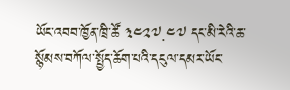ཡོང་འབབ་ཁྱོན་ཁྲི་ཚོ ༣༤༢༧.༤༧ དང་མི་རེའི་ཆ་སྙོམས་བཀོལ་སྤྱོད་ཆོག་པའི་དངུལ་དམར་ཡོང་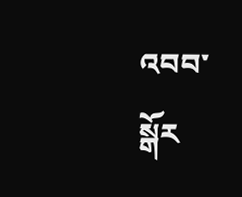འབབ་སྒོར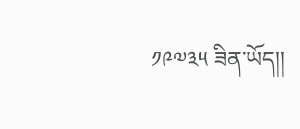༡༩༧༣༥ ཟིན་ཡོད།།